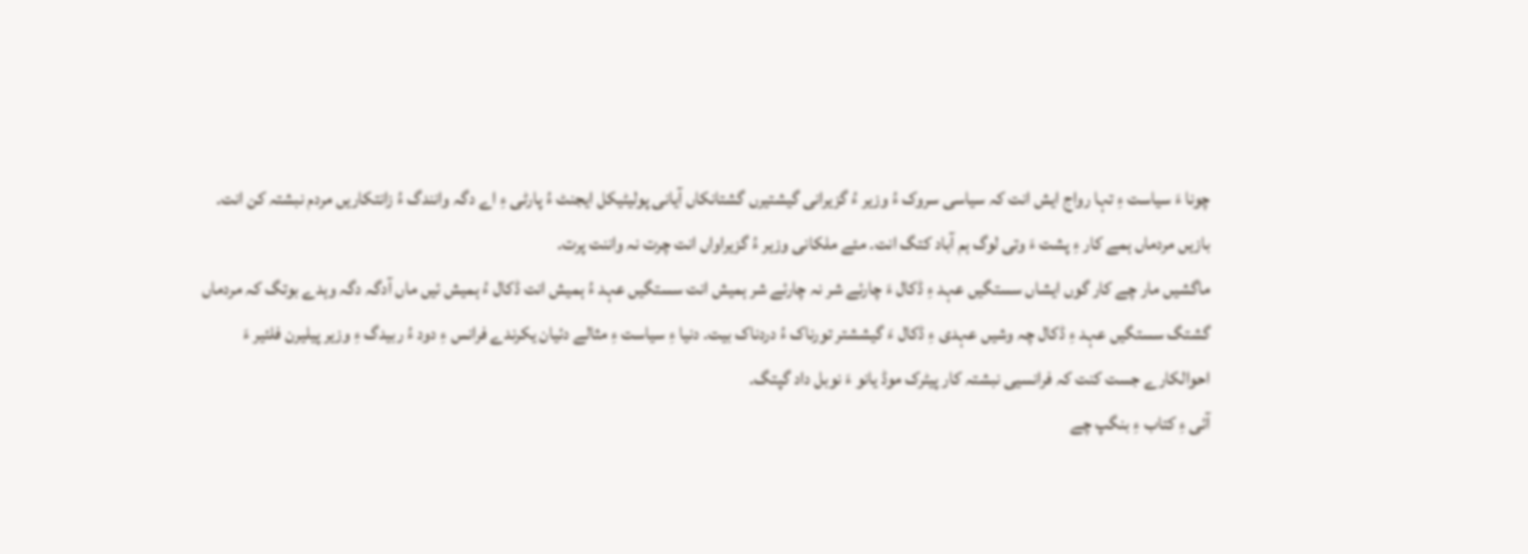چونا ءَ سیاست ءِ تہا رواج ایش انت کہ سیاسی سروک ءُ وزیر ءُ گزیرانی گیشتیرں گشتانکاں آیانی پولیٹیکل ایجنٹ ءُ پارٹی ءِ اے دگہ وانندگ ءُ زانتکاریں مردم نبشتہ کن انت۔ بازیں مردماں ہمے کار ءِ پشت ءَ وتی لوگ ہم آباد کتگ انت۔ مئے ملکانی وزیر ءُ گزیراواں انت چرت نہ واننت پرت۔
ماگشیں مار چے کار گوں ایشاں سستگیں عہد ءِ ڈکال ءَ چارئے شر نہ چارئے شر ہمیش انت سستگیں عہد ءُ ہمیش انت ڈکال ءُ ہمیش ئیں ماں آدگہ دگہ وہدے بوتگ کہ مردماں گشتگ سستگیں عہد ءِ ڈکال چہ وشیں عہدی ءِ ڈکال ءَ گیششتر تورناک ءُ دردناک بیت۔ دنیا ءِ سیاست ءِ مثالے دئیان یکرندے فرانس ءِ دود ءُ ربیدگ ءِ وزیر پیلیرن فلئیر ءَ احوالکارے جست کنت کہ فرانسیی نبشتہ کار پیٹرک موڈ یانو ءَ نوبل داد گپتگ۔
آئی ءِ کتاب ءِ بنگپ چے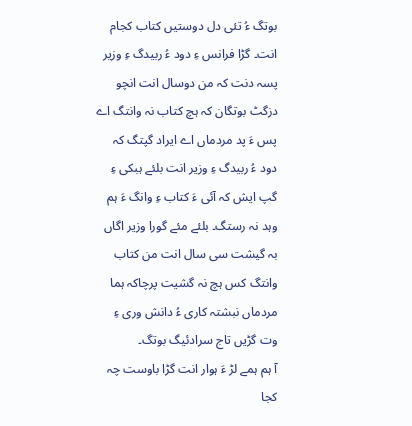بوتگ ءُ تئی دل دوستیں کتاب کجام انت۔ گڑا فرانس ءِ دود ءُ ربیدگ ءِ وزیر پسہ دنت کہ من دوسال انت انچو دزگٹ بوتگان کہ ہچ کتاب نہ وانتگ اے پس ءَ پد مردماں اے ایراد گپتگ کہ دود ءُ ربیدگ ءِ وزیر انت بلئے ہبکی ءِ گپ ایش کہ آئی ءَ کتاب ءِ وانگ ءَ ہم وہد نہ رستگ۔ بلئے مئے گورا وزیر اگاں بہ گیشت سی سال انت من کتاب وانتگ کس ہچ نہ گشیت پرچاکہ ہما مردماں نبشتہ کاری ءُ دانش وری ءِ وت گڑیں تاج سرادئیگ بوتگ۔
آ ہم ہمے لڑ ءَ ہوار انت گڑا باوست چہ کجا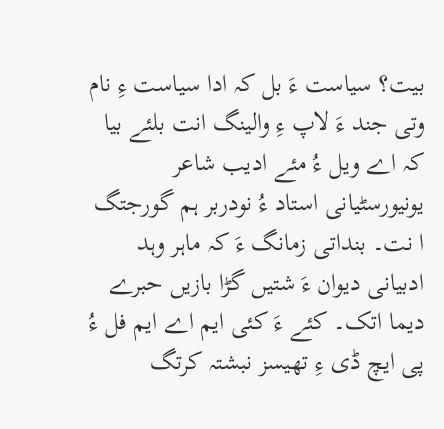بیت؟ سیاست ءَ بل کہ ادا سیاست ءِ نام وتی جند ءَ لاپ ءِ والینگ انت بلئے بیا کہ اے ویل ءُ مئے ادیب شاعر یونیورسٹیانی استاد ءُ نودربر ہم گورجتگ ا نت۔ بنداتی زمانگ ءَ کہ ماہر وہد ادبیانی دیوان ءَ شتیں گڑا بازیں حبرے دیما اتک۔ کئے ءَ کئی ایم اے ایم فل ءُ پی ایچ ڈی ءِ تھیسز نبشتہ کرتگ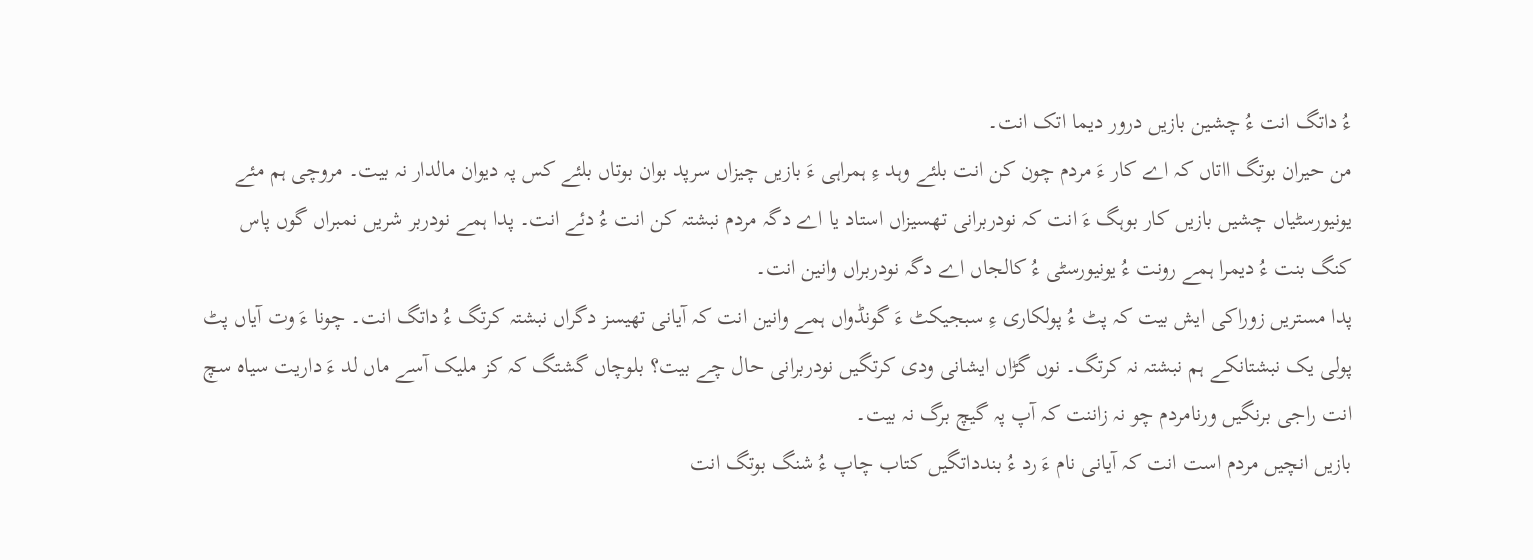ءُ داتگ انت ءُ چشین بازیں درور دیما اتک انت۔
من حیران بوتگ ااتاں کہ اے کار ءَ مردم چون کن انت بلئے وہد ءِ ہمراہی ءَ بازیں چیزاں سرپد بوان بوتاں بلئے کس پہ دیوان مالدار نہ بیت۔ مروچی ہم مئے یونیورسٹیاں چشیں بازیں کار بوہگ ءَ انت کہ نودربرانی تھسیزاں استاد یا اے دگہ مردم نبشتہ کن انت ءُ دئے انت۔ پدا ہمے نودربر شریں نمبراں گوں پاس کنگ بنت ءُ دیمرا ہمے رونت ءُ یونیورسٹی ءُ کالجاں اے دگہ نودربراں وانین انت۔
پدا مستریں زوراکی ایش بیت کہ پٹ ءُ پولکاری ءِ سبجیکٹ ءَ گونڈواں ہمے وانین انت کہ آیانی تھیسز دگراں نبشتہ کرتگ ءُ داتگ انت۔ چونا ءَ وت آیاں پٹ پولی یک نبشتانکے ہم نبشتہ نہ کرتگ۔ نوں گڑاں ایشانی ودی کرتگیں نودربرانی حال چے بیت؟ بلوچاں گشتگ کہ کز ملیک آسے ماں لد ءَ داریت سیاہ سچ انت راجی برنگیں ورنامردم چو نہ زاننت کہ آپ پہ گیچ برگ نہ بیت۔
بازیں انچیں مردم است انت کہ آیانی نام ءَ رد ءُ بندداتگیں کتاب چاپ ءُ شنگ بوتگ انت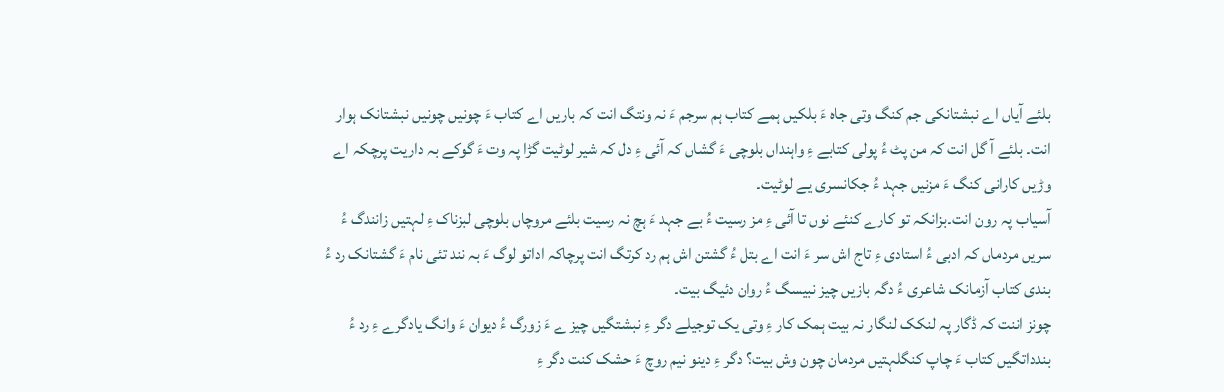بلئے آیاں اے نبشتانکی جم کنگ وتی جاہ ءَ بلکیں ہمے کتاب ہم سرجم ءَ نہ ونتگ انت کہ باریں اے کتاب ءَ چونیں چونیں نبشتانک ہوار انت۔ بلئے آ گل انت کہ من پٹ ءُ پولی کتابے ءِ واہنداں بلوچی ءَ گشاں کہ آئی ءِ دل کہ شیر لوٹیت گڑا پہ وت ءَ گوکے بہ داریت پرچکہ اے وڑیں کارانی کنگ ءَ مزنیں جہد ءُ جکانسری یے لوٹیت۔
آسیاب پہ رون انت۔بزانکہ تو کارے کنئے نوں تا آئی ءِ مز رسیت ءُ بے جہد ءَ ہچ نہ رسیت بلئے مروچاں بلوچی لبزناک ءِ لہتیں زانندگ ءُ سریں مردماں کہ ادبی ءُ استادی ءِ تاج اش سر ءَ انت اے بتل ءُ گشتن اش ہم رد کرتگ انت پرچاکہ اداتو لوگ ءَ بہ نند تئی نام ءَ گشتانک رد ءُ بندی کتاب آزمانک شاعری ءُ دگہ بازیں چیز نبیسگ ءُ روان دئیگ بیت۔
چونز اننت کہ ڈگار پہ لنکک لنگار نہ بیت ہمک کار ءِ وتی یک توجیلے دگر ءِ نبشتگیں چیز ے ءَ زورگ ءُ دیوان ءَ وانگ یادگرے ءِ رد ءُ بندداتگیں کتاب ءَ چاپ کنگلہتیں مردمان چون وش بیت؟ دگر ءِ دینو نیم روچ ءَ حشک کنت دگر ءِ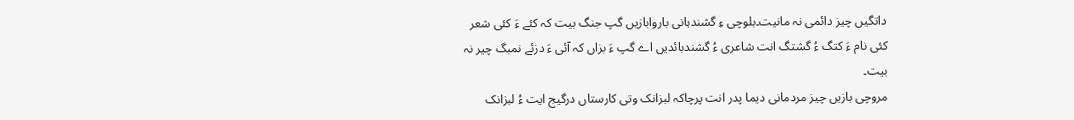داتگیں چیز دائمی نہ مانیت۔بلوچی ءِ گشندہانی باروابازیں گپ جنگ بیت کہ کئے ءَ کئی شعر کئی نام ءَ کتگ ءُ گشتگ انت شاعری ءُ گشندبائدیں اے گپ ءَ بزاں کہ آئی ءَ دزئے نمبگ چیر نہ بیت۔
مروچی بازیں چیز مردمانی دیما پدر انت پرچاکہ لبزانک وتی کارستاں درگیج ایت ءُ لبزانک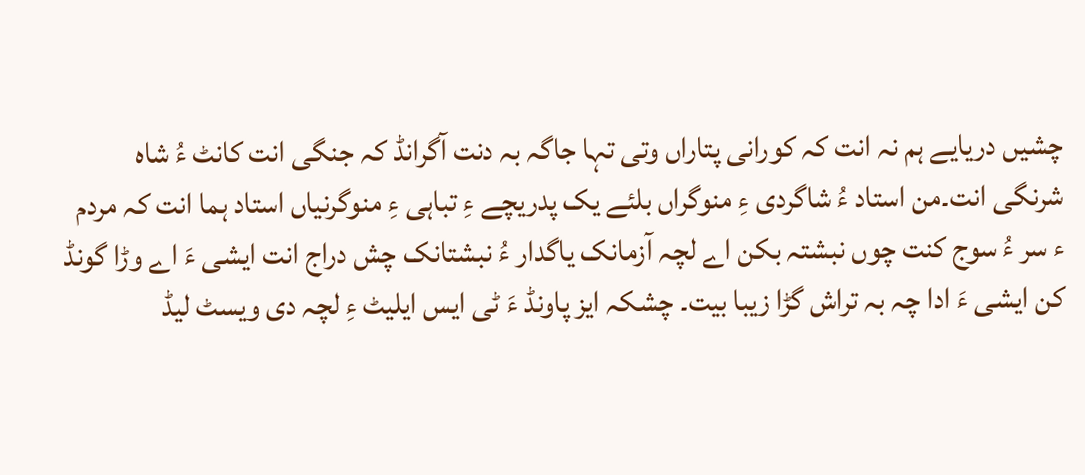چشیں دریایے ہم نہ انت کہ کورانی پتاراں وتی تہا جاگہ بہ دنت آگرانڈ کہ جنگی انت کانٹ ءُ شاہ شرنگی انت۔من استاد ءُ شاگردی ءِ منوگراں بلئے یک پدریچے ءِ تباہی ءِ منوگرنیاں استاد ہما انت کہ مردم ء سر ءُ سوج کنت چوں نبشتہ بکن اے لچہ آزمانک یاگدار ءُ نبشتانک چش دراج انت ایشی ءَ اے وڑا گونڈ کن ایشی ءَ ادا چہ بہ تراش گڑا زیبا بیت۔ چشکہ ایز پاونڈ ءَ ٹی ایس ایلیٹ ءِ لچہ دی ویسٹ لیڈ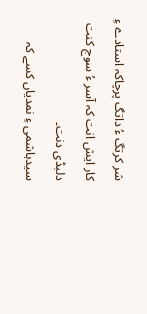شر کرتگ ءُ داتگ پرچاکہ استادے ءِ کار ایش انت کہ آسر ءُ سوج کنت دلبڈی دنت۔
سیدہاشمی ءِ نمدیاں کسے کہ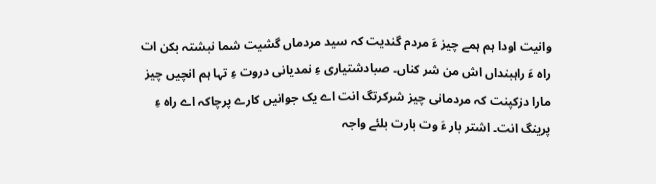وانیت اودا ہم ہمے چیز ءَ مردم گندیت کہ سید مردماں گشیت شما نبشتہ بکن ات راہ ءَ راہبنداں اش من شر کناں۔ صبادشتیاری ءِ نمدیانی دروت ءِ تہا ہم انچیں چیز مارا دزکپنت کہ مردمانی چیز شرکرتگ انت اے یک جوانیں کارے پرچاکہ اے راہ ءِ پرینگ انت۔ اشتر بار ءَ وت بارت بلئے واجہ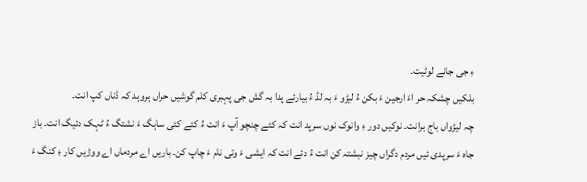ءِ جی جانے لوٹیت۔
بلکیں چشکہ حر اءَ ارجین ءَ بکن ءُ لیڑو ءَ بہ لڈ ءُ بیارئے پدا بہ گش جی پہبری کلم گوشیں حراں ہروہد کہ ڈناں کپ انت۔
چہ لیڑواں باج برانت۔ نوکیں دور ءِ وانوک نوں سرپد انت کہ کئے چنچو آپ ءَ انت ءُ کئے کئی ساہگ ءَ نشتگ ءُ ٹہک دئیگ انت۔ باز جاہ ءَ سرپدی ئیں مردم دگراں چیز نبشتہ کن انت ءُ دئے انت کہ ایشی ءَ وتی نام ءَ چاپ کن۔ باریں اے مردماں اے ووڑیں کار ءِ کنگ ءَ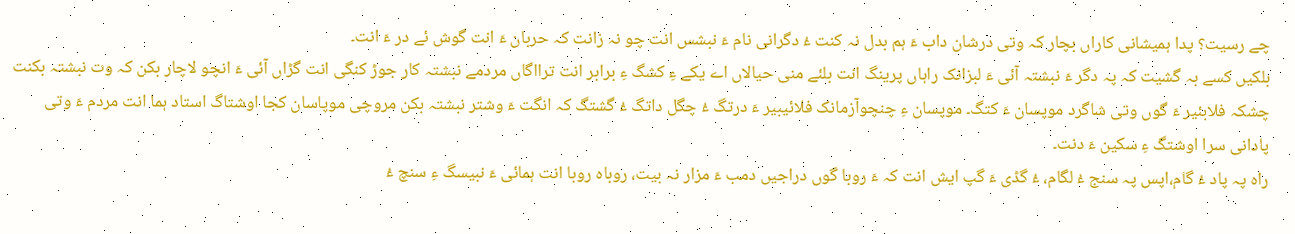چے رسیت؟ پدا ہمیشانی کاراں بچار کہ وتی درشان داب ءَ ہم بدل نہ کنت ءُ دگرانی نام ءَ نبشس انت چو نہ زانت کہ حربان ءَ انت گوش ئے در ءَ انت۔
بلکیں کسے بہ گشیت کہ پہ دگر ءَ نبشتہ آئی ءَ لبزانک راہاں پرینگ انت بلئے منی حیالاں اے یکے ءِ کشگ ءِ برابر انت ترااگاں مردمے نبشتہ کار جوڑ کنگی انت گڑاں آئی ءَ انچو لاچار بکن کہ وت نبشتہ بکنت چشکہ فلابئیر ءَ گوں وتی شاگرد موپسان ءَ کتگ۔ موپسان ءِ چنچوآزمانک فلائیبیر ءَ درتگ ءُ چگل داتگ ءُ گشتگ کہ انگت ءَ وشتر نبشتہ بکن مروچی موپاسان کجا اوشتاگ استاد ہما انت مردم ءَ وتی پادانی سرا اوشتگ ءِ سکین ءَ دنت۔
راہ پہ پاد ءُ گام،اپس پہ سنج ءُ لگام، ءُ گڈی ءَ گپ ایش انت کہ ءَ روبا گوں دراجیں دمب ءَ مزار نہ بیت، روباہ روبا انت ہمائی ءَ نبیسگ ءِ سنچ ءُ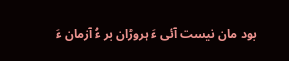بود مان نیست آئی ءَ ہروڑان بر ءُ آزمان ءَ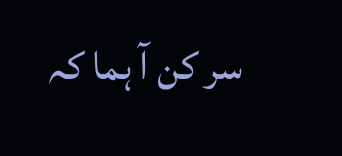سر کن آ ہما کہ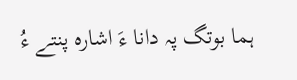ہما بوتگ پہ دانا ءَ اشارہ پنتے ءُ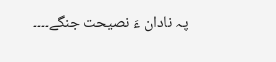پہ نادان ءَ نصیحت جنگے۔۔۔۔